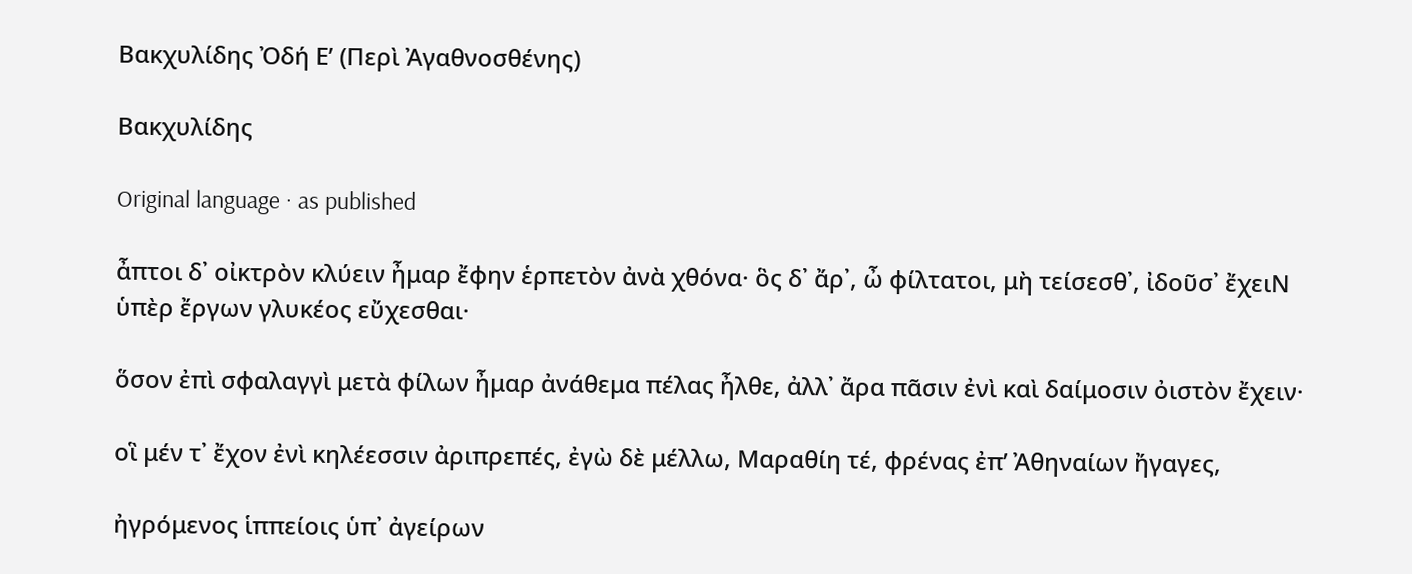Βακχυλίδης Ὀδή Εʹ (Περὶ Ἀγαθνοσθένης)

Βακχυλίδης

Original language · as published

ἆπτοι δ᾿ οἰκτρὸν κλύειν ἦμαρ ἔφην ἑρπετὸν ἀνὰ χθόνα· ὃς δ᾿ ἄρ᾿, ὦ φίλτατοι, μὴ τείσεσθ᾿, ἰδοῦσ᾿ ἔχειΝ ὑπὲρ ἔργων γλυκέος εὔχεσθαι·

ὅσον ἐπὶ σφαλαγγὶ μετὰ φίλων ἦμαρ ἀνάθεμα πέλας ἦλθε, ἀλλ᾿ ἄρα πᾶσιν ἐνὶ καὶ δαίμοσιν ὀιστὸν ἔχειν·

οἳ μέν τ᾿ ἔχον ἐνὶ κηλέεσσιν ἀριπρεπές, ἐγὼ δὲ μέλλω, Μαραθίη τέ, φρένας ἐπ’ Ἀθηναίων ἤγαγες,

ἠγρόμενος ἱππείοις ὑπ᾿ ἀγείρων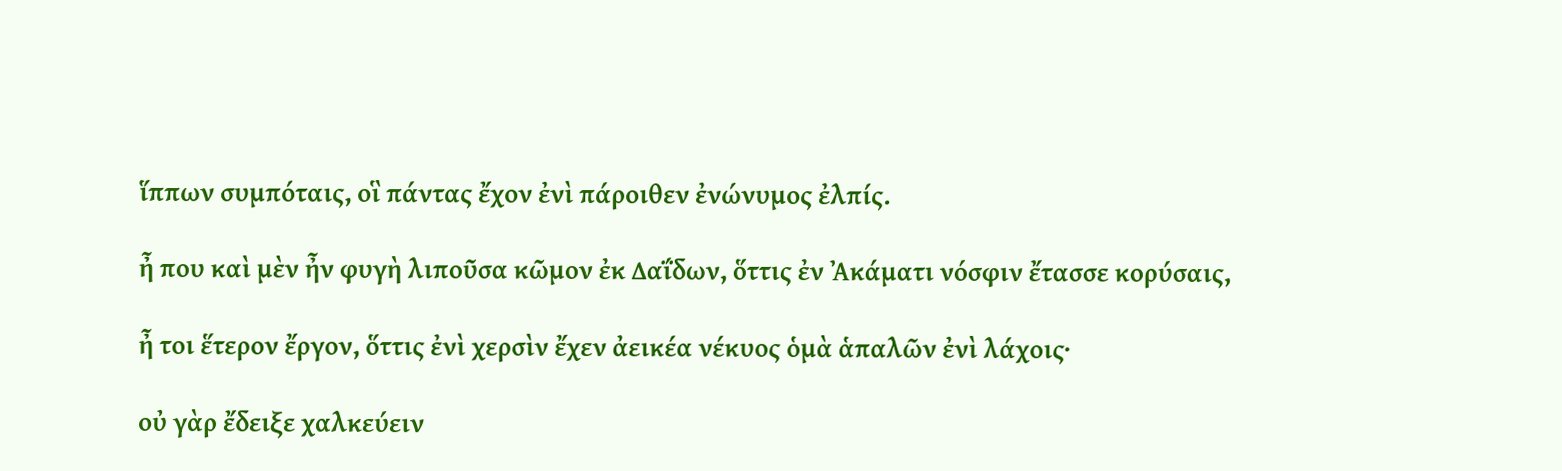ἵππων συμπόταις, οἳ πάντας ἔχον ἐνὶ πάροιθεν ἐνώνυμος ἐλπίς.

ἦ που καὶ μὲν ἦν φυγὴ λιποῦσα κῶμον ἐκ Δαΐδων, ὅττις ἐν Ἀκάματι νόσφιν ἔτασσε κορύσαις,

ἦ τοι ἕτερον ἔργον, ὅττις ἐνὶ χερσὶν ἔχεν ἀεικέα νέκυος ὁμὰ ἁπαλῶν ἐνὶ λάχοις·

οὐ γὰρ ἔδειξε χαλκεύειν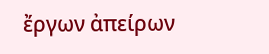ἔργων ἀπείρων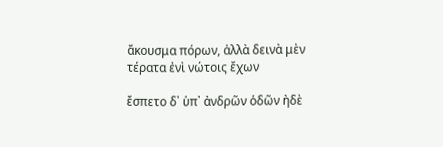ἄκουσμα πόρων, ἀλλὰ δεινὰ μὲν τέρατα ἐνὶ νώτοις ἔχων

ἔσπετο δ᾿ ὑπ᾿ ἀνδρῶν ὁδῶν ἠδὲ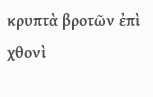κρυπτὰ βροτῶν ἐπὶ χθονὶ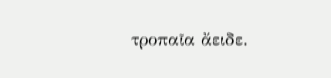τροπαῖα ἄειδε.